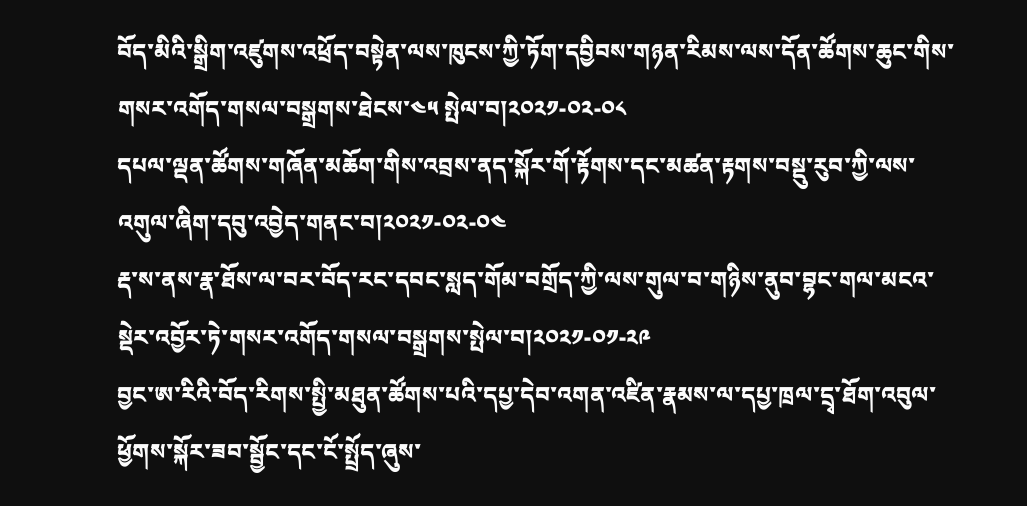བོད་མིའི་སྒྲིག་འཛུགས་འཕྲོད་བསྟེན་ལས་ཁུངས་ཀྱི་ཏོག་དབྱིབས་གཉན་རིམས་ལས་དོན་ཚོགས་ཆུང་གིས་གསར་འགོད་གསལ་བསྒྲགས་ཐེངས་༤༥ སྤེལ་བ།༢༠༢༡-༠༢-༠༨
དཔལ་ལྡན་ཚོགས་གཞོན་མཆོག་གིས་འབྲས་ནད་སྐོར་གོ་རྟོགས་དང་མཚན་རྟགས་བསྡུ་རུབ་ཀྱི་ལས་འགུལ་ཞིག་དབུ་འབྱེད་གནང་བ།༢༠༢༡-༠༢-༠༤
རྡ་ས་ནས་རྣ་ཐོས་ལ་བར་བོད་རང་དབང་སླད་གོམ་བགྲོད་ཀྱི་ལས་གུལ་བ་གཉིས་ནུབ་བྷང་གལ་མངའ་སྡེར་འབྱོར་ཏེ་གསར་འགོད་གསལ་བསྒྲགས་སྤེལ་བ།༢༠༢༡-༠༡-༢༩
བྱང་ཨ་རིའི་བོད་རིགས་སྤྱི་མཐུན་ཚོགས་པའི་དཔྱ་དེབ་འགན་འཛིན་རྣམས་ལ་དཔྱ་ཁྲལ་དྲྭ་ཐོག་འབུལ་ཕྱོགས་སྐོར་ཟབ་སྦྱོང་དང་ངོ་སྤྲོད་ཞུས་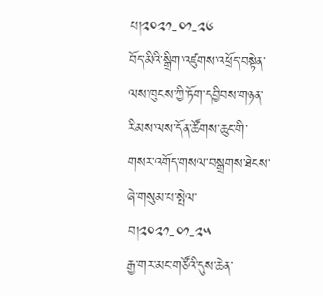པ།༢༠༢༡-༠༡-༢༦
བོད་མིའི་སྒྲིག་འཛུགས་འཕྲོད་བསྟེན་ལས་ཁུངས་ཀྱི་ཏོག་དབྱིབས་གཉན་རིམས་ལས་དོན་ཚོགས་ཆུང་གི་གསར་འགོད་གསལ་བསྒྲགས་ཐེངས་ཞེ་གསུམ་པ་སྤེལ་བ།༢༠༢༡-༠༡-༢༥
རྒྱ་གར་མང་གཙོའི་དུས་ཆེན་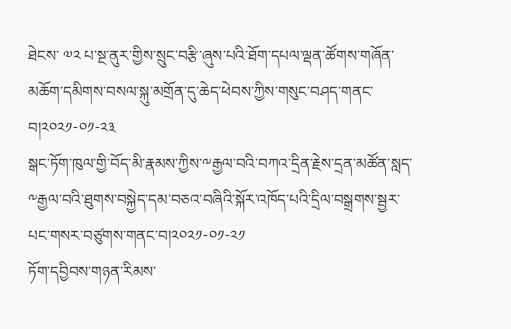ཐེངས་ ༧༢ པ་སྔ་ནུར་གྱིས་སྲུང་བརྩི་ཞུས་པའི་ཐོག་དཔལ་ལྡན་ཚོགས་གཞོན་མཆོག་དམིགས་བསལ་སྐུ་མགྲོན་དུ་ཆེད་ཕེབས་ཀྱིས་གསུང་བཤད་གནང་བ།༢༠༢༡-༠༡-༢༣
སྒང་ཏོག་ཁུལ་གྱི་བོད་མི་རྣམས་ཀྱིས་༸རྒྱལ་བའི་བཀའ་དྲིན་རྗེས་དྲན་མཚོན་སླད་༸རྒྱལ་བའི་ཐུགས་བསྐྱེད་དམ་བཅའ་བཞིའི་སྐོར་འཁོད་པའི་དྲིལ་བསྒྲགས་སྦྱར་པང་གསར་བཙུགས་གནང་བ།༢༠༢༡-༠༡-༢༡
ཏོག་དབྱིབས་གཉན་རིམས་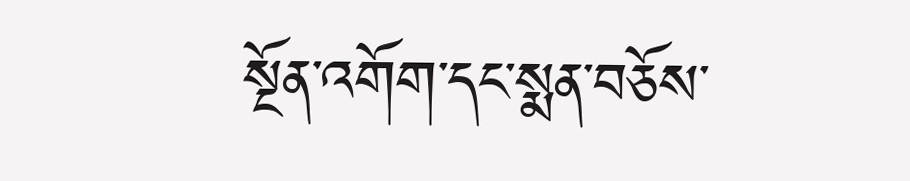སྔོན་འགོག་དང་སྨན་བཅོས་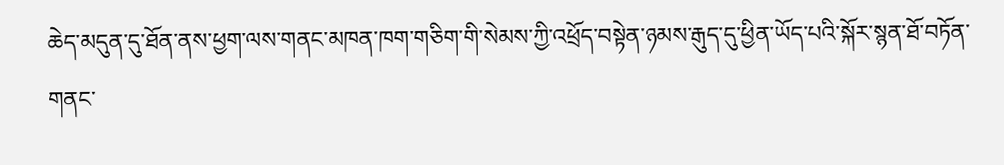ཆེད་མདུན་དུ་ཐོན་ནས་ཕྱག་ལས་གནང་མཁན་ཁག་གཅིག་གི་སེམས་ཀྱི་འཕྲོད་བསྟེན་ཉམས་རྒུད་དུ་ཕྱིན་ཡོད་པའི་སྐོར་སྙན་ཐོ་བཏོན་གནང་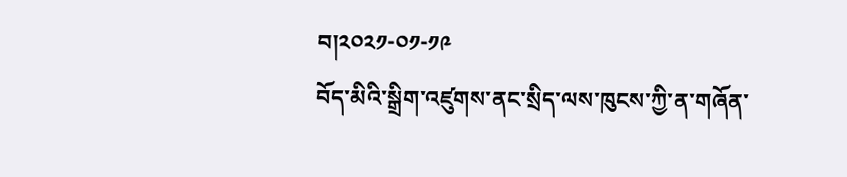བ།༢༠༢༡-༠༡-༡༩
བོད་མིའི་སྒྲིག་འཛུགས་ནང་སྲིད་ལས་ཁུངས་ཀྱི་ན་གཞོན་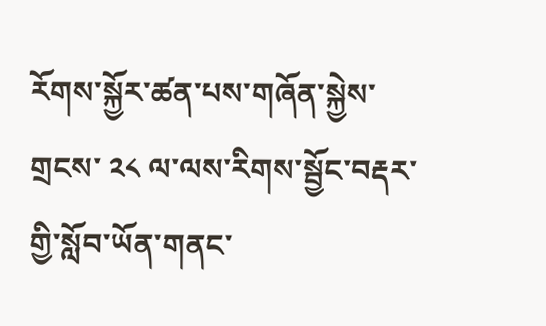རོགས་སྐྱོར་ཚན་པས་གཞོན་སྐྱེས་གྲངས་ ༢༨ ལ་ལས་རིགས་སྦྱོང་བརྡར་གྱི་སློབ་ཡོན་གནང་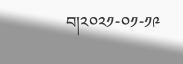བ།༢༠༢༡-༠༡-༡༩